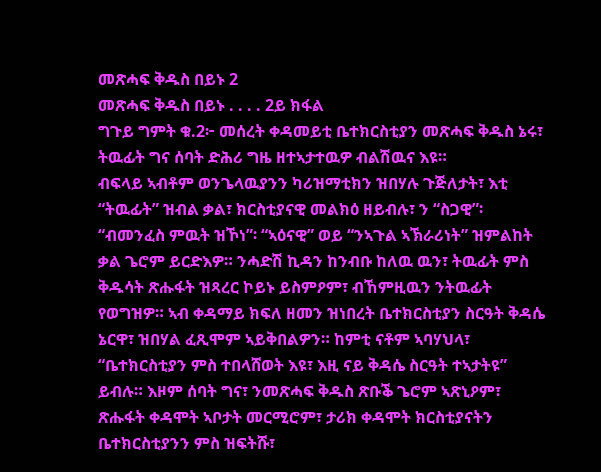መጽሓፍ ቅዱስ በይኑ 2
መጽሓፍ ቅዱስ በይኑ . . . . 2ይ ክፋል
ግጉይ ግምት ቁ.2፦ መሰረት ቀዳመይቲ ቤተክርስቲያን መጽሓፍ ቅዱስ ኔሩ፣ ትዉፊት ግና ሰባት ድሕሪ ግዜ ዘተኣታተዉዎ ብልሽዉና እዩ።
ብፍላይ ኣብቶም ወንጌላዉያንን ካሪዝማቲክን ዝበሃሉ ጉጅለታት፣ እቲ “ትዉፊት” ዝብል ቃል፣ ክርስቲያናዊ መልክዕ ዘይብሉ፣ ን “ስጋዊ”፡ “ብመንፈስ ምዉት ዝኾነ”፡ “ኣዕናዊ” ወይ “ንኣጉል ኣኽራሪነት” ዝምልከት ቃል ጌሮም ይርድእዎ። ንሓድሽ ኪዳን ከንብቡ ከለዉ ዉን፣ ትዉፊት ምስ ቅዱሳት ጽሑፋት ዝጻረር ኮይኑ ይስምዖም፣ ብኸምዚዉን ንትዉፊት የወግዝዎ። ኣብ ቀዳማይ ክፍለ ዘመን ዝነበረት ቤተክርስቲያን ስርዓት ቅዳሴ ኔርዋ፣ ዝበሃል ፈጺሞም ኣይቅበልዎን። ከምቲ ናቶም ኣባሃህላ፣ “ቤተክርስቲያን ምስ ተበላሸወት እዩ፣ እዚ ናይ ቅዳሴ ስርዓት ተኣታትዩ” ይብሉ። እዞም ሰባት ግና፣ ንመጽሓፍ ቅዱስ ጽቡቕ ጌሮም ኣጽኒዖም፣ ጽሑፋት ቀዳሞት ኣቦታት መርሚሮም፣ ታሪክ ቀዳሞት ክርስቲያናትን ቤተክርስቲያንን ምስ ዝፍትሹ፣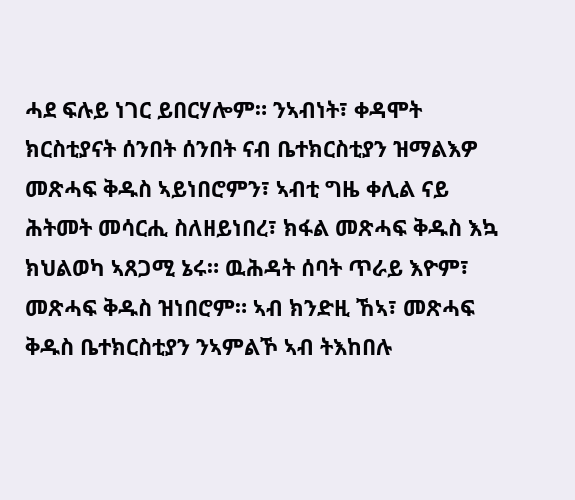ሓደ ፍሉይ ነገር ይበርሃሎም። ንኣብነት፣ ቀዳሞት ክርስቲያናት ሰንበት ሰንበት ናብ ቤተክርስቲያን ዝማልእዎ መጽሓፍ ቅዱስ ኣይነበሮምን፣ ኣብቲ ግዜ ቀሊል ናይ ሕትመት መሳርሒ ስለዘይነበረ፣ ክፋል መጽሓፍ ቅዱስ እኳ ክህልወካ ኣጸጋሚ ኔሩ። ዉሕዳት ሰባት ጥራይ እዮም፣ መጽሓፍ ቅዱስ ዝነበሮም። ኣብ ክንድዚ ኸኣ፣ መጽሓፍ ቅዱስ ቤተክርስቲያን ንኣምልኾ ኣብ ትእከበሉ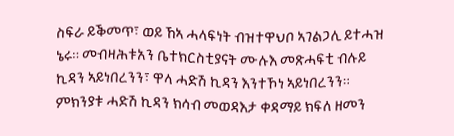ስፍራ ይቕመጥ፣ ወይ ኸኣ ሓላፍነት ብዝተዋህቦ ኣገልጋሊ ይተሓዝ ኔሩ። መብዛሕቱአን ቤተክርስቲያናት ሙሉእ መጽሓፍቲ ብሉይ ኪዳን ኣይነበረንን፣ ዋላ ሓድሽ ኪዳን እንተኾነ ኣይነበረንን። ምክንያቱ ሓድሽ ኪዳን ክሳብ መወዳእታ ቀዳማይ ክፍለ ዘመን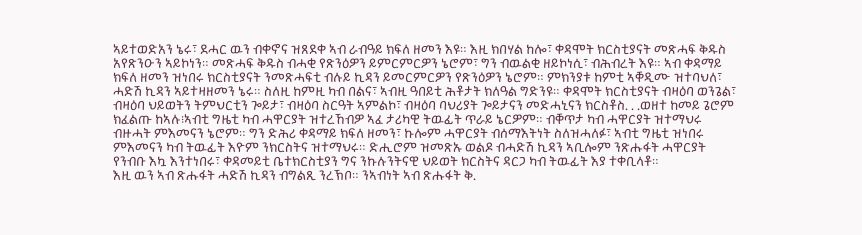ኣይተወድአን ኔሩ፣ ደሓር ዉን ብቀኖና ዝጸደቀ ኣብ ራብዓይ ክፍለ ዘመን እዩ። እዚ ክበሃል ከሎ፣ ቀዳሞት ክርስቲያናት መጽሓፍ ቅዱስ አየጽንዑን ኣይኮነን። መጽሓፍ ቅዱስ ብሓቂ የጽንዕዎን ይምርምርዎን ኔሮም፣ ግን ብዉልቂ ዘይኮነሲ፣ ብሕብረት እዩ። ኣብ ቀዳማይ ክፍለ ዘመን ዝነበሩ ክርስቲያናት ንመጽሓፍቲ ብሉይ ኪዳን ይመርምርዎን የጽንዕዎን ኔሮም። ምክንያቱ ከምቲ ኣቐዲሙ ዝተባህለ፣ ሓድሽ ኪዳን ኣይተዛዘመን ኔሩ። ስለዚ ከምዚ ካብ በልና፣ ኣብዚ ዓበይቲ ሕቶታት ክለዓል ግድንዩ። ቀዳሞት ክርስቲያናት ብዛዕባ ወንጌል፣ ብዛዕባ ህይወትን ትምህርቲን ጐይታ፣ ብዛዕባ ስርዓት ኣምልኮ፣ ብዛዕባ ባህሪያት ጐይታናን መድሓኒናን ክርስቶስ. . .ወዘተ ከመይ ጌሮም ክፈልጡ ከኣሉ፧ኣብቲ ግዜቲ ካብ ሓዋርያት ዝተረኸብዎ ኣፈ ታሪካዊ ትዉፊት ጥራይ ኔርዎም። ብቐጥታ ካብ ሓዋርያት ዝተማህሩ ብዙሓት ምእመናን ኔሮም። ግን ድሕሪ ቀዳማይ ክፍለ ዘመን፣ ኩሎም ሓዋርያት ብሰማእትነት ስለዝሓለፉ፣ ኣብቲ ግዜቲ ዝነበሩ ምእመናን ካብ ትዉፊት እዮም ንክርስትና ዝተማህሩ። ድሒሮም ዝመጽኡ ወልዶ ብሓድሽ ኪዳን ኣቢሎም ንጽሑፋት ሓዋርያት የንብቡ እኳ እንተነበሩ፣ ቀዳመይቲ ቤተክርስቲያን ግና ንኩሉንትናዊ ህይወት ክርስትና ዳርጋ ካብ ትዉፊት እያ ተቀቢላቶ።
እዚ ዉን ኣብ ጽሑፋት ሓድሽ ኪዳን ብግልጺ ንረኽቦ። ንኣብነት ኣብ ጽሑፋት ቅ.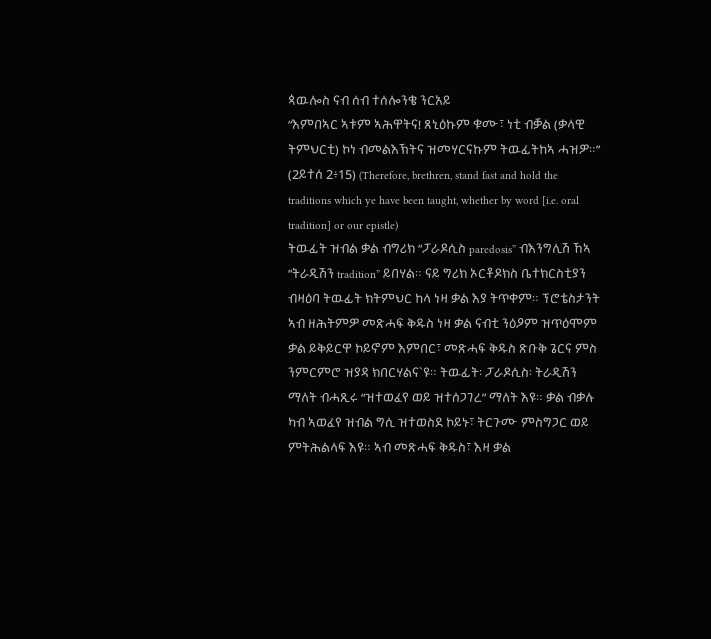ጳዉሎስ ናብ ሰብ ተሰሎንቄ ንርአይ
“እምበኣር ኣቱም ኣሕዋትና! ጸኒዕኩም ቁሙ፣ ነቲ ብቓል (ቃላዊ ትምህርቲ) ኮነ ብመልእኽትና ዝመሃርናኩም ትዉፊትከኣ ሓዝዎ።” (2ይተሰ 2፥15) (Therefore, brethren, stand fast and hold the traditions which ye have been taught, whether by word [i.e. oral tradition] or our epistle)
ትዉፊት ዝብል ቃል ብግሪክ “ፓራዶሲስ paredosis” ብእንግሊሽ ኸኣ “ትራዲሽን tradition” ይበሃል። ናይ ግሪክ ኦርቶዶክስ ቤተክርስቲያን ብዛዕባ ትዉፊት ክትምህር ከላ ነዛ ቃል እያ ትጥቀም። ፕሮቴስታንት ኣብ ዘሕትምዎ መጽሓፍ ቅዱስ ነዛ ቃል ናብቲ ንዕዖም ዝጥዕሞም ቃል ይቅይርዋ ኮይኖም እምበር፣ መጽሓፍ ቅዱስ ጽቡቅ ጌርና ምስ ንምርምሮ ዝያዳ ክበርሃልና`ዩ። ትዉፊት፡ ፓራዶሲስ፡ ትራዲሽን ማለት ብሓጺሩ “ዝተወፈየ ወይ ዝተሰጋገረ” ማለት እዩ። ቃል ብቃሉ ካብ ኣወፈየ ዝብል ግሲ ዝተወስደ ኮይኑ፣ ትርጉሙ ምስግጋር ወይ ምትሕልላፍ እዩ። ኣብ መጽሓፍ ቅዱስ፣ እዛ ቃል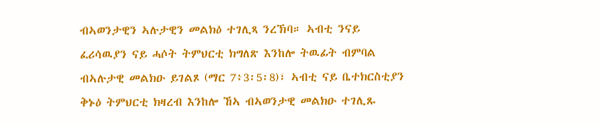ብኣወንታዊን ኣሉታዊን መልክዕ ተገሊጻ ንረኽባ። ኣብቲ ንናይ ፈሪሳዉያን ናይ ሓሶት ትምህርቲ ክግለጽ እንከሎ ትዉፊት ብምባል ብኣሉታዊ መልክዑ ይገልጾ (ማር 7፥3፡5፡8)፣ ኣብቲ ናይ ቤተክርስቲያን ቅኑዕ ትምህርቲ ክዛረብ እንከሎ ኸኣ ብኣወንታዊ መልክዑ ተገሊጹ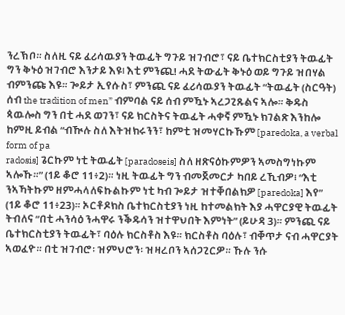ንረኽቦ። ስለዚ ናይ ፈሪሳዉያን ትዉፊት ግጉይ ዝገብሮ፣ ናይ ቤተክርስቲያን ትዉፊት ግን ቅኑዕ ዝገብሮ እንታይ እዩ፧ እቲ ምንጪ! ሓደ ትውፊት ቅኑዕ ወይ ግጉይ ዝበሃል ብምንጩ እዩ። ጐይታ ኢየሱስ፣ ምንጪ ናይ ፈሪሳዉያን ትዉፊት “ትዉፊት (ስርዓት) ሰብ the tradition of men” ብምባል ናይ ሰብ ምዃኑ ኣረጋጊጹልና ኣሎ። ቅዱስ ጳዉሎስ ግን በቲ ሓደ ወገን፣ ናይ ክርስትና ትዉፊት ሓቀኛ ምዃኑ ክገልጽ እንከሎ ከምዚ ይብል “ብዂሉ ስለ እትዝክሩንን፣ ከምቲ ዝመሃርኩኹም [paredoka, a verbal form of pa
radosis] ጌርኩም ነቲ ትዉፊት [paradoseis] ስለ ዘጽናዕኩምዎን ኣመስግነኩም ኣሎኹ።” (1ይ ቆሮ 11፥2)። ነዚ ትዉፊት ግን ብመጀመርታ ካበይ ረኺብዎ፧ “እቲ ንኣኻትኩም ዘምሓላለፍኩልኩም ነቲ ካብ ጐይታ ዝተቐበልክዎ [paredoka] እየ” (1ይ ቆሮ 11፥23)። ኦርቶዶክስ ቤተክርስቲያን ነዚ ከተመልክት እያ ሓዋርያዊ ትዉፊት ትብለና “በቲ ሓንሳዕ ንሓዋሩ ንቕዱሳን ዝተዋህበት እምነት” (ይሁዳ 3)። ምንጪ ናይ ቤተክርስቲያን ትዉፊት፣ ባዕሉ ክርስቶስ እዩ። ክርስቶስ ባዕሉ፣ ብቐጥታ ናብ ሓዋርያት ኣወፈዮ። በቲ ዝገብሮ፡ ዝምህሮን፡ ዝዛረቦን ኣሰጋጊርዎ። ኹሉ ንሱ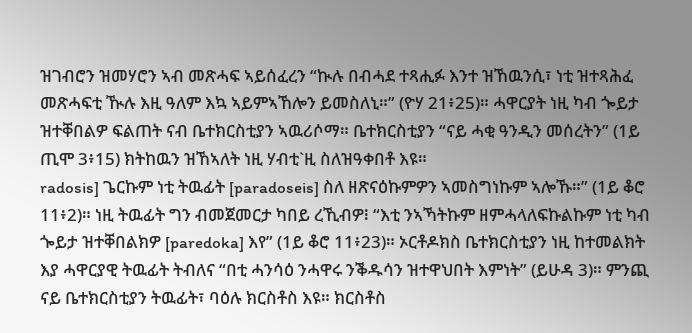ዝገብሮን ዝመሃሮን ኣብ መጽሓፍ ኣይሰፈረን “ኲሉ በብሓደ ተጻሒፉ እንተ ዝኸዉንሲ፣ ነቲ ዝተጻሕፈ መጽሓፍቲ ዂሉ እዚ ዓለም እኳ ኣይምኣኸሎን ይመስለኒ።” (ዮሃ 21፥25)። ሓዋርያት ነዚ ካብ ጐይታ ዝተቐበልዎ ፍልጠት ናብ ቤተክርስቲያን ኣዉሪሶማ። ቤተክርስቲያን “ናይ ሓቂ ዓንዲን መሰረትን” (1ይ ጢሞ 3፥15) ክትከዉን ዝኸኣለት ነዚ ሃብቲ`ዚ ስለዝዓቀበቶ እዩ።
radosis] ጌርኩም ነቲ ትዉፊት [paradoseis] ስለ ዘጽናዕኩምዎን ኣመስግነኩም ኣሎኹ።” (1ይ ቆሮ 11፥2)። ነዚ ትዉፊት ግን ብመጀመርታ ካበይ ረኺብዎ፧ “እቲ ንኣኻትኩም ዘምሓላለፍኩልኩም ነቲ ካብ ጐይታ ዝተቐበልክዎ [paredoka] እየ” (1ይ ቆሮ 11፥23)። ኦርቶዶክስ ቤተክርስቲያን ነዚ ከተመልክት እያ ሓዋርያዊ ትዉፊት ትብለና “በቲ ሓንሳዕ ንሓዋሩ ንቕዱሳን ዝተዋህበት እምነት” (ይሁዳ 3)። ምንጪ ናይ ቤተክርስቲያን ትዉፊት፣ ባዕሉ ክርስቶስ እዩ። ክርስቶስ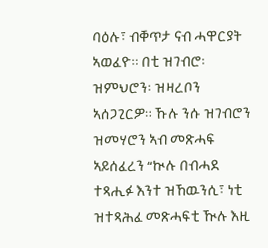ባዕሉ፣ ብቐጥታ ናብ ሓዋርያት ኣወፈዮ። በቲ ዝገብሮ፡ ዝምህሮን፡ ዝዛረቦን ኣሰጋጊርዎ። ኹሉ ንሱ ዝገብሮን ዝመሃሮን ኣብ መጽሓፍ ኣይሰፈረን “ኲሉ በብሓደ ተጻሒፉ እንተ ዝኸዉንሲ፣ ነቲ ዝተጻሕፈ መጽሓፍቲ ዂሉ እዚ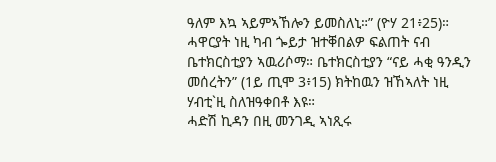ዓለም እኳ ኣይምኣኸሎን ይመስለኒ።” (ዮሃ 21፥25)። ሓዋርያት ነዚ ካብ ጐይታ ዝተቐበልዎ ፍልጠት ናብ ቤተክርስቲያን ኣዉሪሶማ። ቤተክርስቲያን “ናይ ሓቂ ዓንዲን መሰረትን” (1ይ ጢሞ 3፥15) ክትከዉን ዝኸኣለት ነዚ ሃብቲ`ዚ ስለዝዓቀበቶ እዩ።
ሓድሽ ኪዳን በዚ መንገዲ ኣነጺሩ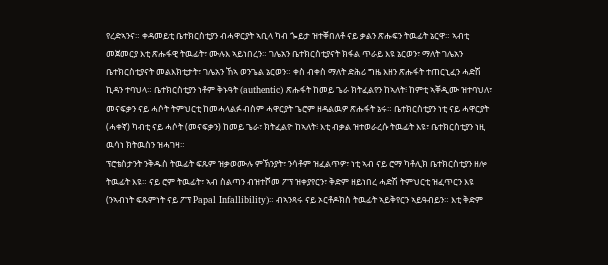የረድኣንና። ቀዳመይቲ ቤተክርስቲያን ብሓዋርያት ኣቢላ ካብ ጐይታ ዝተቐበለቶ ናይ ቃልን ጽሑፍን ትዉፊት ኔርዋ። ኣብቲ መጀመርያ እቲ ጽሑፋዊ ትዉፊት፣ ሙሉእ ኣይነበረን። ገሌአን ቤተክርስቲያናት ክፋል ጥራይ እዩ ኔርወን፣ ማለት ገሌአን ቤተክርስቲያናት መልእክቲታት፣ ገሌአን ኸኣ ወንጌል ኔርወን። ቀስ ብቀስ ማለት ድሕሪ ግዜ እዘን ጽሑፋት ተጠርኒፈን ሓድሽ ኪዳን ተባህላ። ቤተክርስቲያን ነቶም ቅኑዓት (authentic) ጽሑፋት ከመይ ጌራ ክትፈልየን ከኣለት፧ ከምቲ ኣቐዲሙ ዝተባህለ፣ መናፍቃን ናይ ሓሶት ትምህርቲ ከመሓላልፉ ብስም ሓዋርያት ጌሮም ዘዳልዉዎ ጽሑፋት ኔሩ። ቤተክርስቲያን ነቲ ናይ ሓዋርያት (ሓቀኛ) ካብቲ ናይ ሓሶት (መናፍቃን) ከመይ ጌራ፣ ክትፈልዮ ከኣለት፧ እቲ ብቃል ዝተወራረሱ ትዉፊት እዩ፣ ቤተክርስቲያን ነዚ ዉሳነ ክትዉስን ዝሓገዛ።
ፕሮቴስታንት ንቅዱስ ትዉፊት ፍጹም ዝቃወሙሉ ምኽንያት፣ ንሳቶም ዝፈልጥዎ፣ ነቲ ኣብ ናይ ሮማ ካቶሊክ ቤተክርስቲያን ዘሎ ትዉፊት እዩ። ናይ ሮም ትዉፊት፣ ኣብ ስልጣን ብዝተሾመ ፖፕ ዝቀያየርን፣ ቅድም ዘይነበረ ሓድሽ ትምህርቲ ዝፈጥርን እዩ (ንኣብነት ፍጹምነት ናይ ፖፕ Papal Infallibility)። ብኣንጻሩ ናይ ኦርቶዶክስ ትዉፊት ኣይቅየርን ኣይዓብይን። እቲ ቅድም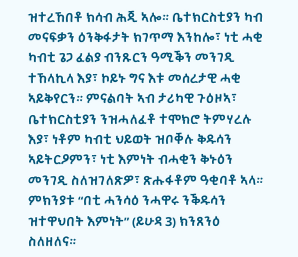ዝተረኸበቶ ክሳብ ሕጂ ኣሎ። ቤተክርስቲያን ካብ መናፍቃን ዕንቅፋታት ክገጥማ እንከሎ፣ ነቲ ሓቂ ካብቲ ጌጋ ፈልያ ብንጹርን ዓሚቕን መንገዲ ተኸላኪላ እያ፣ ኮይኑ ግና እቱ መሰረታዊ ሓቂ ኣይቅየርን። ምናልባት ኣብ ታሪካዊ ጉዕዞኣ፣ ቤተክርስቲያን ንዝሓለፈቶ ተሞክሮ ትምሃረሉ እያ፣ ነቶም ካብቲ ህይወት ዝቦቐሉ ቅዱሳን ኣይትርዖምን፣ ነቲ እምነት ብሓቂን ቅኑዕን መንገዲ ስለዝገለጽዎ፣ ጽሑፋቶም ዓቂባቶ ኣላ። ምክንያቱ “በቲ ሓንሳዕ ንሓዋሩ ንቕዱሳን ዝተዋህበት እምነት” (ይሁዳ 3) ክንጸንዕ ስለዘለና።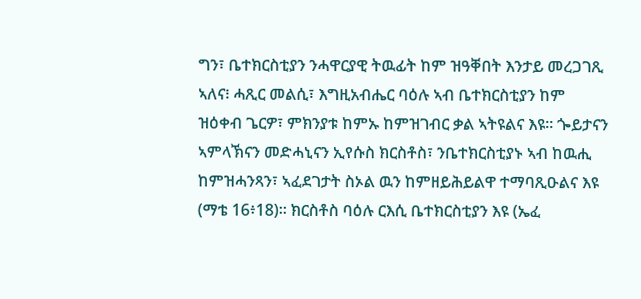ግን፣ ቤተክርስቲያን ንሓዋርያዊ ትዉፊት ከም ዝዓቐበት እንታይ መረጋገጺ ኣለና፧ ሓጺር መልሲ፣ እግዚአብሔር ባዕሉ ኣብ ቤተክርስቲያን ከም ዝዕቀብ ጌርዎ፣ ምክንያቱ ከምኡ ከምዝገብር ቃል ኣትዩልና እዩ። ጐይታናን ኣምላኽናን መድሓኒናን ኢየሱስ ክርስቶስ፣ ንቤተክርስቲያኑ ኣብ ከዉሒ ከምዝሓንጻን፣ ኣፈደገታት ስኦል ዉን ከምዘይሕይልዋ ተማባጺዑልና እዩ (ማቴ 16፥18)። ክርስቶስ ባዕሉ ርእሲ ቤተክርስቲያን እዩ (ኤፈ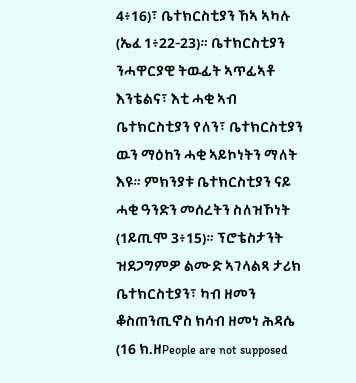4፥16)፣ ቤተክርስቲያን ኸኣ ኣካሉ (ኤፈ 1፥22-23)። ቤተክርስቲያን ንሓዋርያዊ ትዉፊት ኣጥፊኣቶ እንቴልና፣ እቲ ሓቂ ኣብ ቤተክርስቲያን የለን፣ ቤተክርስቲያን ዉን ማዕከን ሓቂ ኣይኮነትን ማለት እዩ። ምክንያቱ ቤተክርስቲያን ናይ ሓቂ ዓንድን መሰረትን ስለዝኾነት (1ይጢሞ 3፥15)። ፕሮቴስታንት ዝደጋግምዎ ልሙድ ኣገላልጻ ታሪክ ቤተክርስቲያን፣ ካብ ዘመን ቆስጠንጢኖስ ክሳብ ዘመነ ሕዳሴ (16 ክ.ዘPeople are not supposed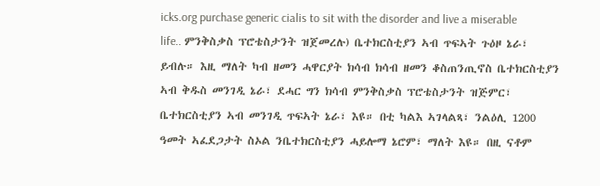icks.org purchase generic cialis to sit with the disorder and live a miserable life.. ምንቅስቃስ ፕሮቴስታንት ዝጀመረሉ) ቤተክርስቲያን ኣብ ጥፍኣት ጉዕዞ ኔራ፣ ይብሉ። እዚ ማለት ካብ ዘመን ሓዋርያት ክሳብ ክሳብ ዘመን ቆስጠንጢኖስ ቤተክርስቲያን ኣብ ቅዱስ መንገዲ ኔራ፣ ደሓር ግን ክሳብ ምንቅስቃስ ፕሮቴስታንት ዝጅምር፣ ቤተክርስቲያን ኣብ መንገዲ ጥፍኣት ኔራ፣ እዩ። በቲ ካልእ ኣገላልጻ፣ ንልዕሊ 1200 ዓመት ኣፈደጋታት ስኦል ንቤተክርስቲያን ሓይሎማ ኔሮም፣ ማለት እዩ። በዚ ናቶም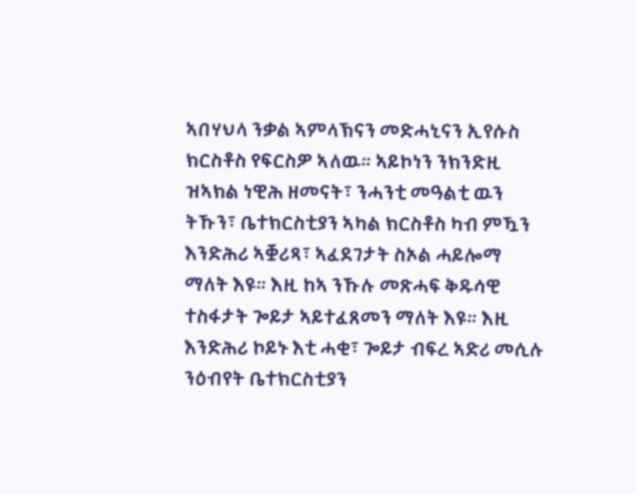ኣበሃህላ ንቃል ኣምላኽናን መድሓኒናን ኢየሱስ ክርስቶስ የፍርስዎ ኣለዉ። ኣይኮነን ንክንድዚ ዝኣክል ነዊሕ ዘመናት፣ ንሓንቲ መዓልቲ ዉን ትኹን፣ ቤተክርስቲያን ኣካል ክርስቶስ ካብ ምዃን እንድሕሪ ኣቛሪጻ፣ ኣፈደገታት ስኦል ሓይሎማ ማለት እዩ። እዚ ከኣ ንኹሉ መጽሓፍ ቅዱሳዊ ተስፋታት ጐይታ ኣይተፈጸመን ማለት እዩ። እዚ እንድሕሪ ኮይኑ እቲ ሓቂ፣ ጐይታ ብፍረ ኣድሪ መሲሉ ንዕብየት ቤተክርስቲያን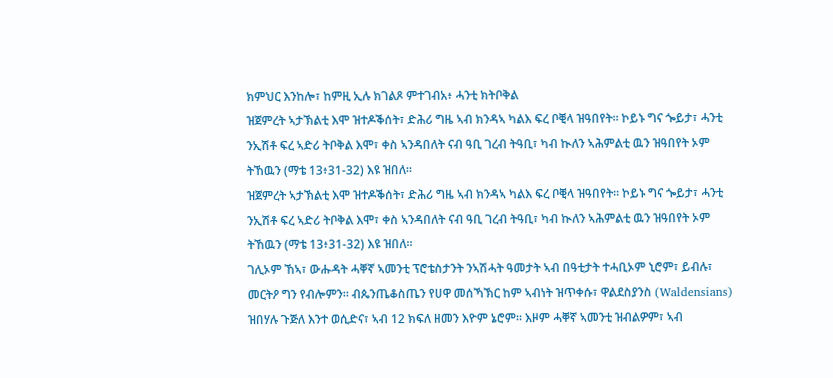ክምህር እንከሎ፣ ከምዚ ኢሉ ክገልጾ ምተገብአ፥ ሓንቲ ክትቦቅል
ዝጀምረት ኣታኽልቲ እሞ ዝተዶቕሰት፣ ድሕሪ ግዜ ኣብ ክንዳኣ ካልእ ፍረ ቦቒላ ዝዓበየት። ኮይኑ ግና ጐይታ፣ ሓንቲ ንኢሽቶ ፍረ ኣድሪ ትቦቅል እሞ፣ ቀስ ኣንዳበለት ናብ ዓቢ ገረብ ትዓቢ፣ ካብ ኲለን ኣሕምልቲ ዉን ዝዓበየት ኦም ትኸዉን (ማቴ 13፥31-32) እዩ ዝበለ።
ዝጀምረት ኣታኽልቲ እሞ ዝተዶቕሰት፣ ድሕሪ ግዜ ኣብ ክንዳኣ ካልእ ፍረ ቦቒላ ዝዓበየት። ኮይኑ ግና ጐይታ፣ ሓንቲ ንኢሽቶ ፍረ ኣድሪ ትቦቅል እሞ፣ ቀስ ኣንዳበለት ናብ ዓቢ ገረብ ትዓቢ፣ ካብ ኲለን ኣሕምልቲ ዉን ዝዓበየት ኦም ትኸዉን (ማቴ 13፥31-32) እዩ ዝበለ።
ገሊኦም ኸኣ፣ ውሑዳት ሓቐኛ ኣመንቲ ፕሮቴስታንት ንኣሽሓት ዓመታት ኣብ በዓቲታት ተሓቢኦም ኒሮም፣ ይብሉ፣ መርትዖ ግን የብሎምን። ብጴንጤቆስጤን የሀዋ መሰኻኽር ከም ኣብነት ዝጥቀሱ፣ ዋልደስያንስ (Waldensians) ዝበሃሉ ጉጅለ እንተ ወሲድና፣ ኣብ 12 ክፍለ ዘመን እዮም ኔሮም። እዞም ሓቐኛ ኣመንቲ ዝብልዎም፣ ኣብ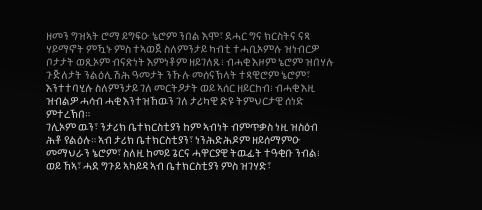ዘመን ግዝኣት ሮማ ይግፍዑ ኔሮም ንበል እሞ፣ ደሓር ግና ክርስትና ናጻ ሃይማኖት ምዃኑ ምስ ተኣወጀ ስለምንታይ ካብቲ ተሓቢኦምሉ ዝነብርዎ ቦታታት ወጺኦም ብናጽነት እምነቶም ዘይገለጹ፧ ብሓቂ እዞም ኔሮም ዝበሃሉ ጉጅለታት ንልዕሊ ሽሕ ዓመታት ንኹሉ መሰናኽላት ተጻዊሮም ኔሮም፣ እንተተባሂሉ ስለምንታይ ገለ መርትዖታት ወይ ኣሰር ዘይርከብ፧ ብሓቂ እዚ ዝብልዎ ሓሳብ ሓቂ እንተዝኸዉን ገለ ታሪካዊ ድዩ ትምህርታዊ ሰነድ ምተረኽበ።
ገሊኦም ዉን፣ ንታሪክ ቤተክርስቲያን ከም ኣብነት ብምጥቃስ ነዚ ዝስዕብ ሕቶ የልዕሉ። ኣብ ታሪክ ቤተክርስቲያን፣ ነንሕድሕዶም ዘይሰማምዑ መማህራን ኔሮም፣ ስለዚ ከመይ ጌርና ሓዋርያዊ ትዉፊት ተዓቂቡ ንብል፧ ወይ ኸኣ፣ ሓደ ግጉይ ኣካይዳ ኣብ ቤተክርስቲያን ምስ ዝገሃድ፣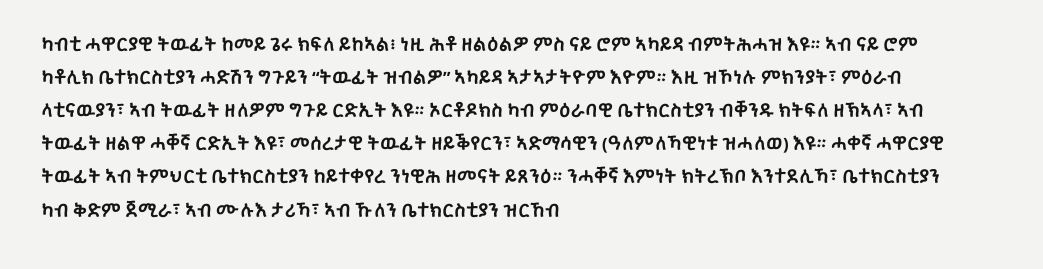ካብቲ ሓዋርያዊ ትዉፊት ከመይ ጌሩ ክፍለ ይከኣል፧ ነዚ ሕቶ ዘልዕልዎ ምስ ናይ ሮም ኣካይዳ ብምትሕሓዝ እዩ። ኣብ ናይ ሮም ካቶሊክ ቤተክርስቲያን ሓድሽን ግጉይን “ትዉፊት ዝብልዎ” ኣካይዳ ኣታኣታትዮም እዮም። እዚ ዝኾነሉ ምክንያት፣ ምዕራብ ላቲናዉያን፣ ኣብ ትዉፊት ዘለዎም ግጉይ ርድኢት እዩ። ኦርቶዶክስ ካብ ምዕራባዊ ቤተክርስቲያን ብቐንዱ ክትፍለ ዘኽኣላ፣ ኣብ ትዉፊት ዘልዋ ሓቐኛ ርድኢት እዩ፣ መሰረታዊ ትዉፊት ዘይቕየርን፣ ኣድማሳዊን (ዓለምለኻዊነቱ ዝሓለወ) እዩ። ሓቀኛ ሓዋርያዊ ትዉፊት ኣብ ትምህርቲ ቤተክርስቲያን ከይተቀየረ ንነዊሕ ዘመናት ይጸንዕ። ንሓቐኛ እምነት ክትረኽቦ እንተደሊኻ፣ ቤተክርስቲያን ካብ ቅድም ጀሚራ፣ ኣብ ሙሉእ ታሪኻ፣ ኣብ ኹለን ቤተክርስቲያን ዝርኸብ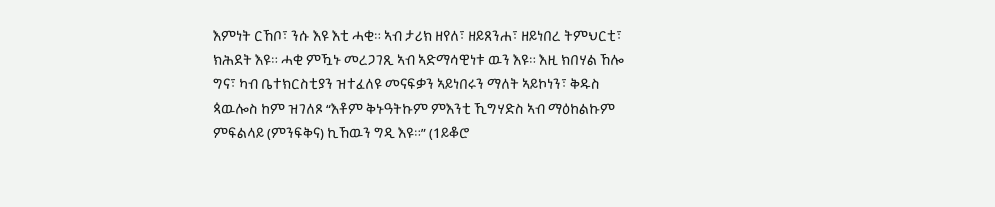እምነት ርኸቦ፣ ንሱ እዩ እቲ ሓቂ። ኣብ ታሪክ ዘየለ፣ ዘይጸንሐ፣ ዘይነበረ ትምህርቲ፣ ክሕደት እዩ። ሓቂ ምዃኑ መረጋገጺ ኣብ ኣድማሳዊነቱ ዉን እዩ። እዚ ክበሃል ኸሎ ግና፣ ካብ ቤተክርስቲያን ዝተፈለዩ መናፍቃን ኣይነበሩን ማለት ኣይኮነን፣ ቅዱስ ጳዉሎስ ከም ዝገለጾ “እቶም ቅኑዓትኩም ምእንቲ ኺግሃድስ ኣብ ማዕከልኩም ምፍልላይ (ምንፍቅና) ኪኸዉን ግዲ እዩ።” (1ይቆሮ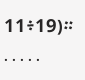11፥19)።
. . . . .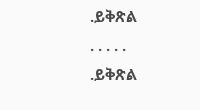.ይቅጽል
. . . . . .ይቅጽል